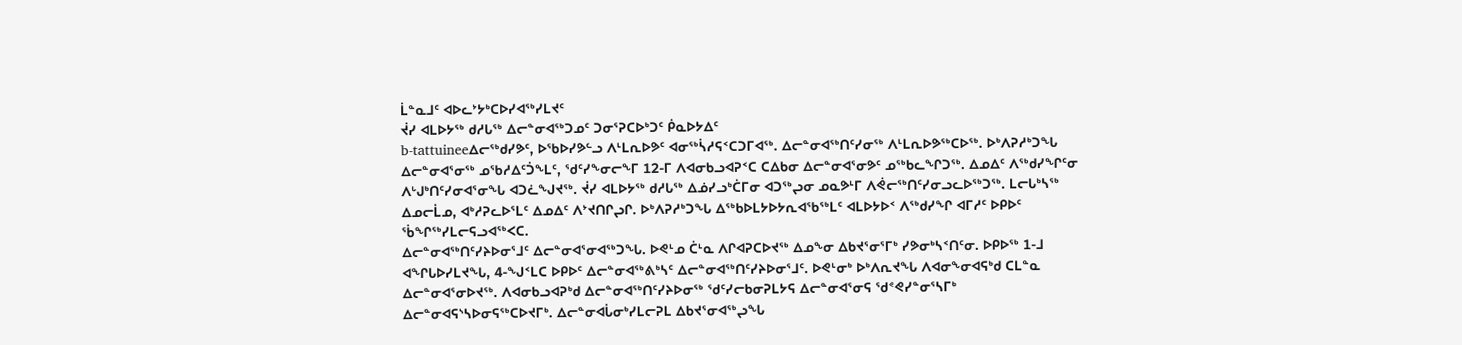ᒫᓐᓇᒧᑦ ᐊᐅᓚᔾᔭᒃᑕᐅᓯᐊᖅᓯᒪᔪᑦ
ᔫᓯ ᐊᒪᐅᔭᖅ ᑯᓱᒐᖅ ᐃᓕᓐᓂᐊᖅᑐᓄᑦ ᑐᓂᕐᕈᑕᐅᒃᑐᑦ ᑮᓇᐅᔭᐃᑦ
b-tattuineeᐃᓕᖅᑯᓯᕗᑦ, ᐅᖃᐅᓯᕗᓪᓗ ᐱᒻᒪᕆᐅᕗᑦ ᐊᓂᖅᓵᓱᕋᑉᑕᑐᒥᐊᖅ. ᐃᓕᓐᓂᐊᖅᑎᑦᓯᓂᖅ ᐱᒻᒪᕆᐅᕗᖅᑕᐅᖅ. ᐅᒃᐱᕈᓱᒃᑐᖓ ᐃᓕᓐᓂᐊᕐᓂᖅ ᓄᖃᓱᐃᑦᑑᖕᒪᑦ, ᖁᑦᓯᖕᓂᓕᖕᒥ 12-ᒥ ᐱᐊᓂᑲᓗᐊᕈᑉᑕ ᑕᐃᑲᓂ ᐃᓕᓐᓂᐊᕐᓂᕗᑦ ᓄᖅᑲᓚᖏᑐᖅ. ᐃᓄᐃᑦ ᐱᖅᑯᓯᖏᑦᓂ ᐱᒡᒍᒃᑎᑦᓯᓂᐊᕐᓂᖓ ᐊᑐᓛᖑᔪᖅ. ᔫᓯ ᐊᒪᐅᔭᖅ ᑯᓱᒐᖅ ᐃᓅᓯᓗᒃᑖᒥᓂ ᐊᑐᖅᖢᓂ ᓄᓇᕗᒻᒥ ᐱᕚᓕᖅᑎᑦᓯᓂᓗᓚᐅᖅᑐᖅ. ᒪᓕᒐᒃᓴᖅ ᐃᓄᓕᒫᓄ, ᐊᒃᓱᕈᓚᐅᕐᒪᑦ ᐃᓄᐃᑦ ᐱᔾᔪᑎᒋᖢᒋ. ᐅᒃᐱᕈᓱᒃᑐᖓ ᐃᖅᑲᐅᒪᔭᐅᔭᕆᐊᖃᖅᒪᑦ ᐊᒪᐅᔭᐅᑉ ᐱᖅᑯᓯᖏ ᐊᒥᓱᑦ ᐅᑭᐅᑦ ᖄᖏᖅᓯᒪᓕᕋᓗᐊᖅᐸᑕ.
ᐃᓕᓐᓂᐊᖅᑎᑦᓯᔨᐅᓂᕐᒧᑦ ᐃᓕᓐᓂᐊᕐᓂᐊᖅᑐᖓ. ᐅᕙᒻᓄ ᑖᒻᓇ ᐱᒋᐊᕈᑕᐅᔪᖅ ᐃᓄᖕᓂ ᐃᑲᔪᕐᓂᕐᒥᒃ ᓯᕗᓂᒃᓴᑉᑎᑦᓂ. ᐅᑭᐅᖅ 1-ᒧ ᐊᖏᒐᐅᓯᒪᔪᖓ, 4-ᖑᑉᒪᑕ ᐅᑭᐅᑦ ᐃᓕᓐᓂᐊᖅᕕᒃᓴᑦ ᐃᓕᓐᓂᐊᖅᑎᑦᓯᔨᐅᓂᕐᒧᑦ. ᐅᕙᒻᓂᒃ ᐅᒃᐱᕆᔪᖓ ᐱᐊᓂᖕᓂᐊᕋᒃᑯ ᑕᒪᓐᓇ ᐃᓕᓐᓂᐊᕐᓂᐅᔪᖅ. ᐱᐊᓂᑲᓗᐊᕈᒃᑯ ᐃᓕᓐᓂᐊᖅᑎᑦᓯᔨᐅᓂᖅ ᖁᑦᓯᓕᑲᓂᕈᒪᔭᕋ ᐃᓕᓐᓂᐊᕐᓂᕋ ᖁᕝᕙᓯᓐᓂᕐᓴᒥᒃ ᐃᓕᓐᓂᐊᕋᔅᓴᐅᓂᕋᖅᑕᐅᔪᒥᒃ. ᐃᓕᓐᓂᐊᒑᓂᒃᓯᒪᓕᕈᒪ ᐃᑲᔪᕐᓂᐊᖅᖢᖓ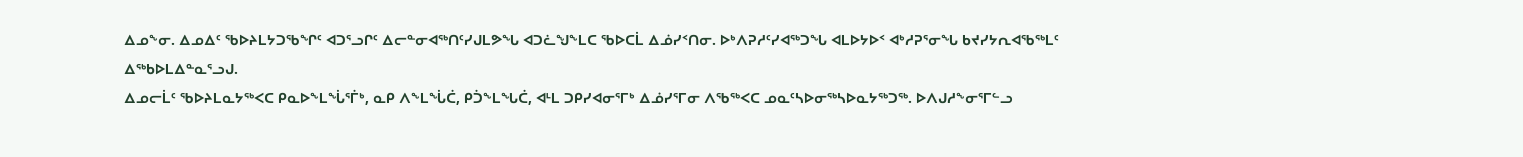ᐃᓄᖕᓂ. ᐃᓄᐃᑦ ᖃᐅᔨᒪᔭᑐᖃᖏᑦ ᐊᑐᕐᓗᒋᑦ ᐃᓕᓐᓂᐊᖅᑎᑦᓯᒍᒪᕗᖓ ᐊᑐᓛᖑᖕᒪᑕ ᖃᐅᑕᒫ ᐃᓅᓯᑉᑎᓂ. ᐅᒃᐱᕈᓱᑦᓯᐊᖅᑐᖓ ᐊᒪᐅᔭᐅᑉ ᐊᒃᓱᕈᕐᓂᖓ ᑲᔪᓯᔭᕆᐊᖃᖅᒪᑦ ᐃᖅᑲᐅᒪᐃᓐᓇᕐᓗᒍ.
ᐃᓄᓕᒫᑦ ᖃᐅᔨᒪᓇᔭᖅᐸᑕ ᑭᓇᐅᖕᒪᖔᕐᒦᒃ, ᓇᑭ ᐱᖕᒪᖔᑖ, ᑭᑑᖕᒪᖓᑖ, ᐊᒻᒪ ᑐᑭᓯᐊᓂᕐᒥᒃ ᐃᓅᓯᕐᒥᓂ ᐱᖃᖅᐸᑕ ᓄᓇᑦᓴᐅᓂᖅᓴᐅᓇᔭᖅᑐᖅ. ᐅᐱᒍᓱᖕᓂᕐᒥᓪᓗ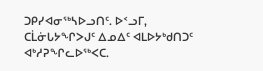ᑐᑭᓯᐊᓂᖅᓴᐅᓗᑎᑦ. ᐅᑉᓗᒥ, ᑕᒫᓃᒐᔭᖏᐳᒍᑦ ᐃᓄᐃᑦ ᐊᒪᐅᔭᒃᑯᑎᑐᑦ ᐊᒃᓱᕈᖏᓚᐅᖅᐸᑕ.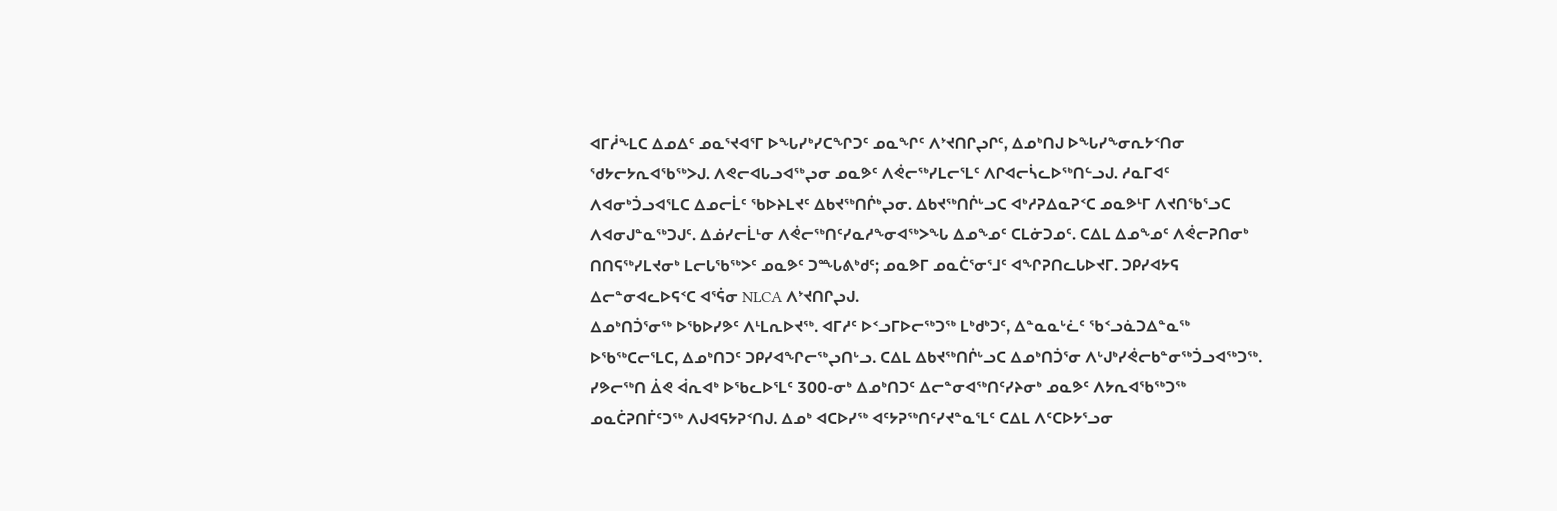ᐊᒥᓲᖕᒪᑕ ᐃᓄᐃᑦ ᓄᓇᕐᔪᐊᕐᒥ ᐅᖓᓯᒃᓯᑕᖏᑐᑦ ᓄᓇᖏᑦ ᐱᔾᔪᑎᒋᖢᒋᑦ, ᐃᓄᒃᑎᒍ ᐅᖓᓯᖕᓂᕆᔭᑉᑎᓂ ᖁᔭᓕᔭᕆᐊᖃᖅᐳᒍ. ᐱᕙᓕᐊᒐᓗᐊᖅᖢᓂ ᓄᓇᕗᑦ ᐱᕚᓕᖅᓯᒪᓕᕐᒪᑦ ᐱᒋᐊᓕᓵᓚᐅᖅᑎᓪᓗᒍ. ᓱᓇᒥᐊᑦ ᐱᐊᓂᒃᑑᓗᐊᕐᒪᑕ ᐃᓄᓕᒫᑦ ᖃᐅᔨᒪᔪᑦ ᐃᑲᔪᖅᑎᒌᒃᖢᓂ. ᐃᑲᔪᖅᑎᒌᒡᓗᑕ ᐊᒃᓱᕈᐃᓇᕈᑉᑕ ᓄᓇᕗᒻᒥ ᐱᔪᑎᖃᕐᓗᑕ ᐱᐊᓂᒍᓐᓇᖅᑐᒍᑦ. ᐃᓅᓯᓕᒫᒻᓂ ᐱᕚᓕᖅᑎᑦᓯᓇᓱᖕᓂᐊᖅᐳᖓ ᐃᓄᖕᓄᑦ ᑕᒪᓃᑐᓄᑦ. ᑕᐃᒪ ᐃᓄᖕᓄᑦ ᐱᕚᓕᕈᑎᓂᒃ ᑎᑎᕋᖅᓯᒪᔪᓂᒃ ᒪᓕᒐᖃᖅᐳᑦ ᓄᓇᕗᑦ ᑐᙵᕕᒃᑯᑦ; ᓄᓇᕗᒥ ᓄᓇᑖᕐᓂᕐᒧᑦ ᐊᖏᕈᑎᓚᒐᐅᔪᒥ. ᑐᑭᓯᐊᔭᕋ ᐃᓕᓐᓂᐊᓚᐅᕋᑉᑕ ᐊᕐᕌᓂ NLCA ᐱᔾᔪᑎᒋᖢᒍ.
ᐃᓄᒃᑎᑑᕐᓂᖅ ᐅᖃᐅᓯᕗᑦ ᐱᒻᒪᕆᐅᔪᖅ. ᐊᒥᓱᑦ ᐅᑉᓗᒥᐅᓕᖅᑐᖅ ᒪᒃᑯᒃᑐᑦ, ᐃᓐᓇᓇᒡᓛᑦ ᖃᑉᓗᓈᑐᐃᓐᓇᖅ ᐅᖃᖅᑕᓕᕐᒪᑕ, ᐃᓄᒃᑎᑐᑦ ᑐᑭᓯᐊᖏᓕᖅᖢᑎᒡᓗ. ᑕᐃᒪ ᐃᑲᔪᖅᑎᒌᒡᓗᑕ ᐃᓄᒃᑎᑑᕐᓂ ᐱᒡᒍᒃᓯᕚᓕᑲᓐᓂᖅᑑᓗᐊᖅᑐᖅ. ᓯᕗᓕᖅᑎ ᐄᕙ ᐋᕆᐊᒃ ᐅᖃᓚᐅᕐᒪᑦ 300-ᓂᒃ ᐃᓄᒃᑎᑐᑦ ᐃᓕᓐᓂᐊᖅᑎᑦᓯᔨᓂᒃ ᓄᓇᕗᑦ ᐱᔭᕆᐊᖃᖅᑐᖅ ᓄᓇᑖᕈᑎᒦᑦᑐᖅ ᐱᒍᐊᕋᔭᕈᑉᑎᒍ. ᐃᓄᒃ ᐊᑕᐅᓯᖅ ᐊᑦᔭᕈᖅᑎᑦᓯᔪᓐᓇᕐᒪᑦ ᑕᐃᒪ ᐱᑦᑕᐅᔭᕐᓗᓂ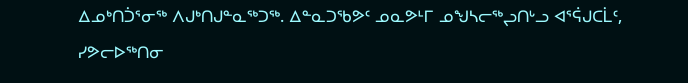ᐃᓄᒃᑎᑑᕐᓂᖅ ᐱᒍᒃᑎᒍᓐᓇᖅᑐᖅ. ᐃᓐᓇᑐᖃᕗᑦ ᓄᓇᕗᒻᒥ ᓄᖑᓴᓕᖅᖢᑎᒡᓗ ᐊᕐᕌᒍᑕᒫᑦ, ᓯᕗᓕᐅᖅᑎᓂ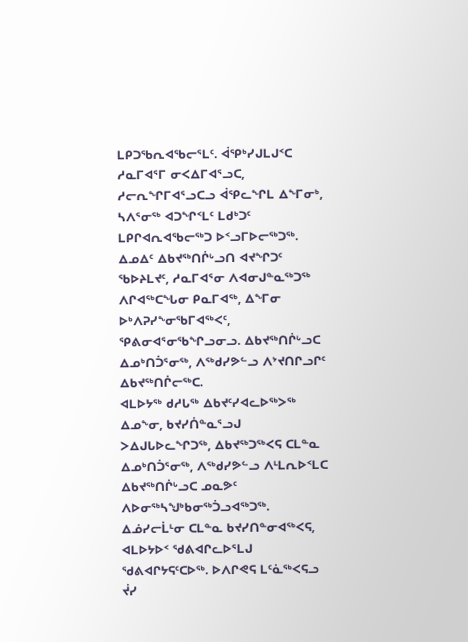ᒪᑭᑐᖃᕆᐊᖃᓕᕐᒪᑦ. ᐋᕿᒃᓯᒍᒪᒍᑉᑕ ᓱᓇᒥᐊᕐᒥ ᓂᐸᐃᒥᐊᕐᓗᑕ, ᓱᓕᕆᖏᒥᐊᕐᓗᑕᓗ ᐋᕿᓚᖏᒪ ᐃᖕᒥᓂᒃ, ᓴᐱᕐᓂᖅ ᐊᑐᖏᑉᒪᑦ ᒪᑯᒃᑐᑦ ᒪᑭᒋᐊᕆᐊᖃᓕᖅᑐ ᐅᑉᓗᒥᐅᓕᖅᑐᖅ. ᐃᓄᐃᑦ ᐃᑲᔪᖅᑎᒌᒡᓗᑎ ᐊᔪᖏᑐᑦ ᖃᐅᔨᒪᔪᑦ, ᓱᓇᒥᐊᕐᓂ ᐱᐊᓂᒍᓐᓇᖅᑐᖅ ᐱᒋᐊᖅᑕᖓᓂ ᑭᓇᒥᐊᖅ, ᐃᖕᒥᓂ ᐅᒃᐱᕈᓯᖕᓂᖃᒥᐊᖅᐸᑦ, ᕿᕕᓂᐊᕐᓂᖃᖏᓗᓂᓗ. ᐃᑲᔪᖅᑎᒌᒡᓗᑕ ᐃᓄᒃᑎᑑᕐᓂᖅ, ᐱᖅᑯᓯᕗᓪᓗ ᐱᔾᔪᑎᒋᓗᒋᑦ ᐃᑲᔪᖅᑎᒌᓕᖅᑕ.
ᐊᒪᐅᔭᖅ ᑯᓱᒐᖅ ᐃᑲᔪᑦᓯᐊᓚᐅᖅᐳᖅ ᐃᓄᖕᓂ, ᑲᔪᓯᑏᓐᓇᕐᓗᒍ ᐳᐃᒍᒐᐅᓚᖏᑐᖅ, ᐃᑲᔪᖅᑐᖅᐸᕋ ᑕᒪᓐᓇ ᐃᓄᒃᑎᑑᕐᓂᖅ, ᐱᖅᑯᓯᕗᓪᓗ ᐱᒻᒪᕆᐅᑉᒪᑕ ᐃᑲᔪᖅᑎᒌᒡᓗᑕ ᓄᓇᕗᑦ ᐱᐅᓂᖅᓴᖑᒃᑲᓂᖅᑑᓗᐊᖅᑐᖅ. ᐃᓅᓯᓕᒫᒻᓂ ᑕᒪᓐᓇ ᑲᔪᓯᑎᓐᓂᐊᖅᐸᕋ, ᐊᒪᐅᔭᐅᑉ ᖁᕕᐊᒋᓚᐅᕐᒪᒍ ᖁᕕᐊᒋᔭᕋᑦᑕᐅᖅ. ᐅᐱᒋᕙᕋ ᒪᑦᓈᖅᐸᕋᓗ ᔫᓯ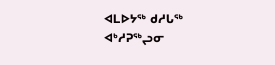ᐊᒪᐅᔭᖅ ᑯᓱᒐᖅ ᐊᒃᓱᕈᖅᖢᓂ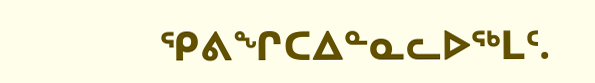ᕿᕕᖏᑕᐃᓐᓇᓚᐅᖅᒪᑦ.